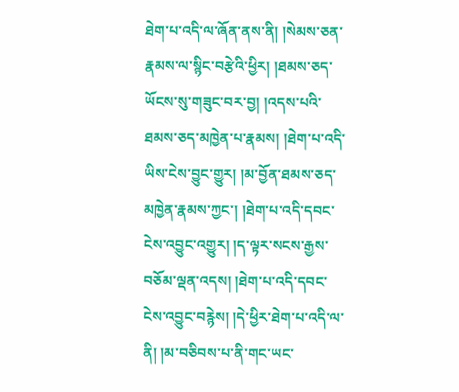ཐེག་པ་འདི་ལ་ཞོན་ནས་ནི། །སེམས་ཅན་རྣམས་ལ་སྙིང་བརྩེའི་ཕྱིར། །ཐམས་ཅད་ཡོངས་སུ་གཟུང་བར་བྱ། །འདས་པའི་ཐམས་ཅད་མཁྱེན་པ་རྣམས། །ཐེག་པ་འདི་ཡིས་ངེས་བྱུང་གྱུར། །མ་བྱོན་ཐམས་ཅད་མཁྱེན་རྣམས་ཀྱང་། །ཐེག་པ་འདི་དབང་ངེས་འབྱུང་འགྱུར། །ད་ལྟར་སངས་རྒྱས་བཅོམ་ལྡན་འདས། །ཐེག་པ་འདི་དབང་ངེས་འབྱུང་བརྙེས། །དེ་ཕྱིར་ཐེག་པ་འདི་ལ་ནི། །མ་བཅིབས་པ་ནི་གང་ཡང་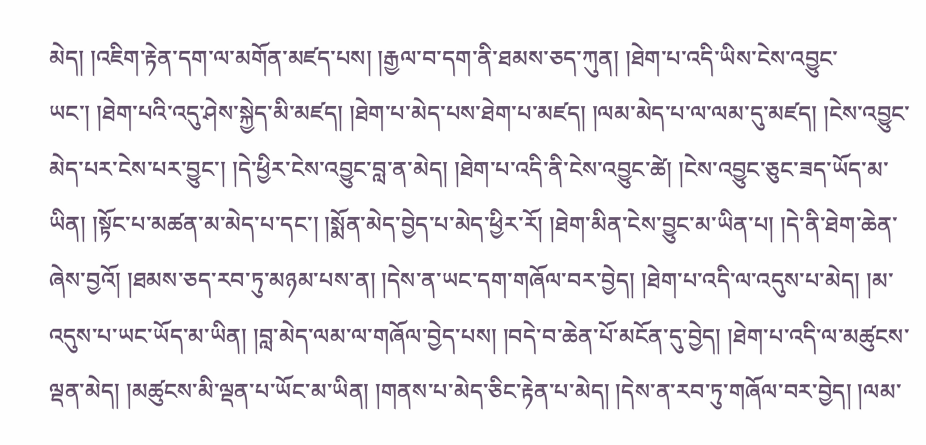མེད། །འཇིག་རྟེན་དག་ལ་མགོན་མཛད་པས། །རྒྱལ་བ་དག་ནི་ཐམས་ཅད་ཀུན། །ཐེག་པ་འདི་ཡིས་ངེས་འབྱུང་ཡང་། །ཐེག་པའི་འདུ་ཤེས་སྐྱེད་མི་མཛད། །ཐེག་པ་མེད་པས་ཐེག་པ་མཛད། །ལམ་མེད་པ་ལ་ལམ་དུ་མཛད། །ངེས་འབྱུང་མེད་པར་ངེས་པར་བྱུང་། །དེ་ཕྱིར་ངེས་འབྱུང་བླ་ན་མེད། །ཐེག་པ་འདི་ནི་ངེས་འབྱུང་ཚེ། །ངེས་འབྱུང་ཅུང་ཟད་ཡོད་མ་ཡིན། །སྟོང་པ་མཚན་མ་མེད་པ་དང་། །སྨོན་མེད་བྱེད་པ་མེད་ཕྱིར་རོ། །ཐེག་མིན་ངེས་བྱུང་མ་ཡིན་པ། །དེ་ནི་ཐེག་ཆེན་ཞེས་བྱའོ། །ཐམས་ཅད་རབ་ཏུ་མཉམ་པས་ན། །དེས་ན་ཡང་དག་གཞོལ་བར་བྱེད། །ཐེག་པ་འདི་ལ་འདུས་པ་མེད། །མ་འདུས་པ་ཡང་ཡོད་མ་ཡིན། །བླ་མེད་ལམ་ལ་གཞོལ་བྱེད་པས། །བདེ་བ་ཆེན་པོ་མངོན་དུ་བྱེད། །ཐེག་པ་འདི་ལ་མཚུངས་ལྡན་མེད། །མཚུངས་མི་ལྡན་པ་ཡོང་མ་ཡིན། །གནས་པ་མེད་ཅིང་རྟེན་པ་མེད། །དེས་ན་རབ་ཏུ་གཞོལ་བར་བྱེད། །ལམ་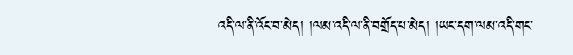འདི་ལ་ནི་འོང་བ་མེད། །ལམ་འདི་ལ་ནི་བགྲོད་པ་མེད། །ཡང་དག་ལམ་འདི་གང་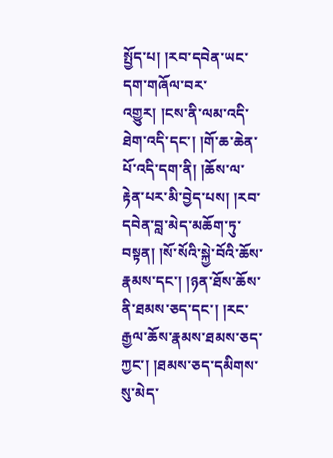སྤྱོད་པ། །རབ་དབེན་ཡང་དག་གཞོལ་བར་འགྱུར། །ངས་ནི་ལམ་འདི་ཐེག་འདི་དང་། །གོ་ཆ་ཆེན་པོ་འདི་དག་ནི། །ཆོས་ལ་རྟེན་པར་མི་བྱེད་པས། །རབ་དབེན་བླ་མེད་མཆོག་ཏུ་བསྟན། །སོ་སོའི་སྐྱེ་བོའི་ཆོས་རྣམས་དང་། །ཉན་ཐོས་ཆོས་ནི་ཐམས་ཅད་དང་། །རང་རྒྱལ་ཆོས་རྣམས་ཐམས་ཅད་ཀྱང་། །ཐམས་ཅད་དམིགས་སུ་མེད་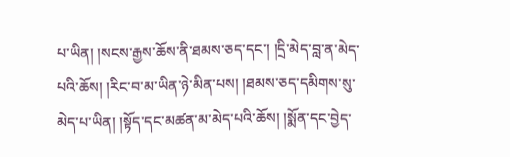པ་ཡིན། །སངས་རྒྱས་ཆོས་ནི་ཐམས་ཅད་དང་། །དྲི་མེད་བླ་ན་མེད་པའི་ཆོས། །རིང་བ་མ་ཡིན་ཉེ་མིན་པས། །ཐམས་ཅད་དམིགས་སུ་མེད་པ་ཡིན། །སྟོད་དང་མཚན་མ་མེད་པའི་ཆོས། །སྨོན་དང་བྱེད་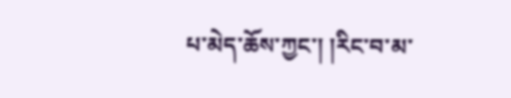པ་མེད་ཆོས་ཀྱང་། །རིང་བ་མ་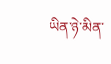ཡིན་ཉེ་མིན་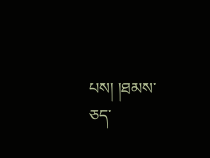པས། །ཐམས་ཅད་